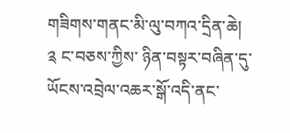གཟིགས་གནང་མི་ལུ་བཀའ་དྲིན་ཆེ།
༉ ང་བཅས་ཀྱིས་ ཉིན་བསྟར་བཞིན་དུ་
ཡོངས་འབྲེལ་འཆར་སྒོ་འདི་ནང་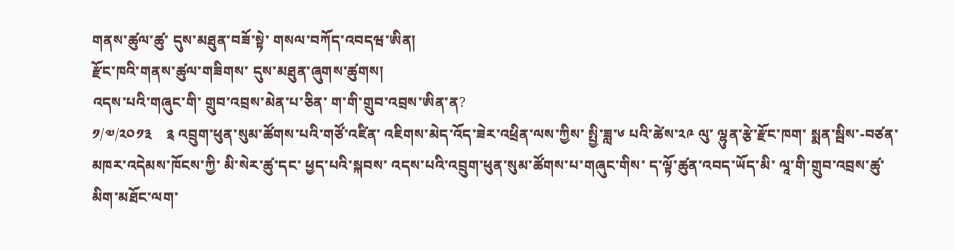གནས་ཚུལ་ཚུ་ དུས་མཐུན་བཟོ་སྟེ་ གསལ་བཀོད་འབདཝ་ཨིན།
རྫོང་ཁའི་གནས་ཚུལ་གཟིགས་ དུས་མཐུན་ཞུགས་ཚུགས།
འདས་པའི་གཞུང་གི་ གྲུབ་འབྲས་མེན་པ་ཅིན་ ག་གི་གྲུབ་འབྲས་ཨིན་ན?
༡/༧/༢༠༡༣    ༉ འབྲུག་ཕུན་སུམ་ཚོགས་པའི་གཙོ་འཛིན་ འཇིགས་མེད་འོད་ཟེར་འཕྲིན་ལས་ཀྱིས་ སྤྱི་ཟླ་༦ པའི་ཚེས་༢༩ ལུ་ ལྷུན་རྩེ་རྫོང་ཁག་ སྨན་སྦིས་-བཙན་མཁར་འདེམས་ཁོངས་ཀྱི་ མི་སེར་ཚུ་དང་ ཕྱད་པའི་སྐབས་ འདས་པའི་འབྲུག་ཕུན་སུམ་ཚོགས་པ་གཞུང་གིས་ ད་ལྟོ་ཚུན་འབད་ཡོད་མི་ ལཱ་གི་གྲུབ་འབྲས་ཚུ་ མིག་མཐོང་ལག་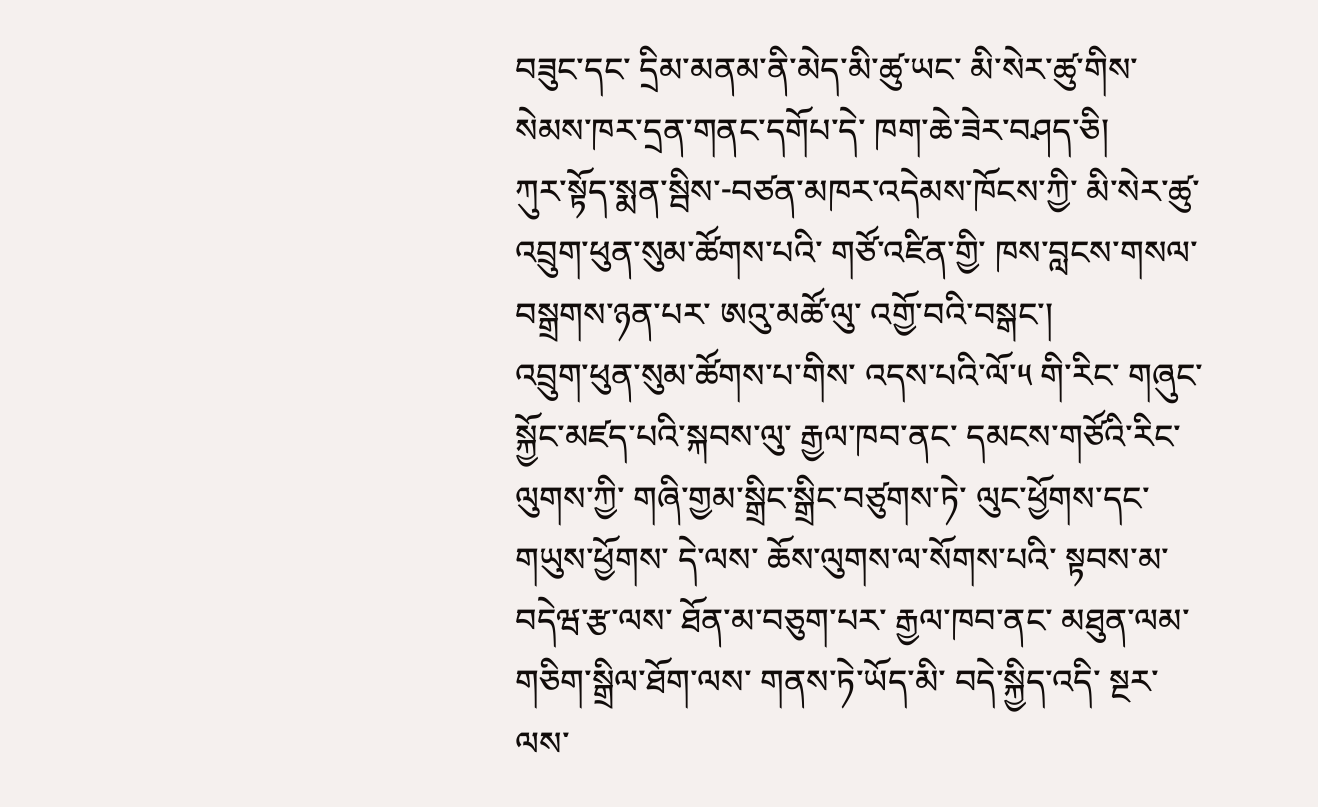བཟུང་དང་ དྲིམ་མནམ་ནི་མེད་མི་ཚུ་ཡང་ མི་སེར་ཚུ་གིས་ སེམས་ཁར་དྲན་གནང་དགོཔ་དེ་ ཁག་ཆེ་ཟེར་བཤད་ཅི།
ཀུར་སྟོད་སྨན་སྦིས་-བཙན་མཁར་འདེམས་ཁོངས་ཀྱི་ མི་སེར་ཚུ་ འབྲུག་ཕུན་སུམ་ཚོགས་པའི་ གཙོ་འཛིན་གྱི་ ཁས་བླངས་གསལ་བསྒྲགས་ཉན་པར་ ཨའུ་མཚོ་ལུ་ འགྱོ་བའི་བསྒང་།
འབྲུག་ཕུན་སུམ་ཚོགས་པ་གིས་ འདས་པའི་ལོ་༥ གི་རིང་ གཞུང་སྐྱོང་མཛད་པའི་སྐབས་ལུ་ རྒྱལ་ཁབ་ནང་ དམངས་གཙོའི་རིང་ལུགས་ཀྱི་ གཞི་གྱམ་སྒྲིང་སྒྲིང་བཙུགས་ཏེ་ ལུང་ཕྱོགས་དང་ གཡུས་ཕྱོགས་ དེ་ལས་ ཆོས་ལུགས་ལ་སོགས་པའི་ སྟབས་མ་བདེཝ་རྩ་ལས་ ཐོན་མ་བཅུག་པར་ རྒྱལ་ཁབ་ནང་ མཐུན་ལམ་གཅིག་སྒྲིལ་ཐོག་ལས་ གནས་ཏེ་ཡོད་མི་ བདེ་སྐྱིད་འདི་ སྔར་ལས་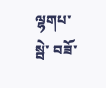ལྷགཔ་སྦེ་ བཟོ་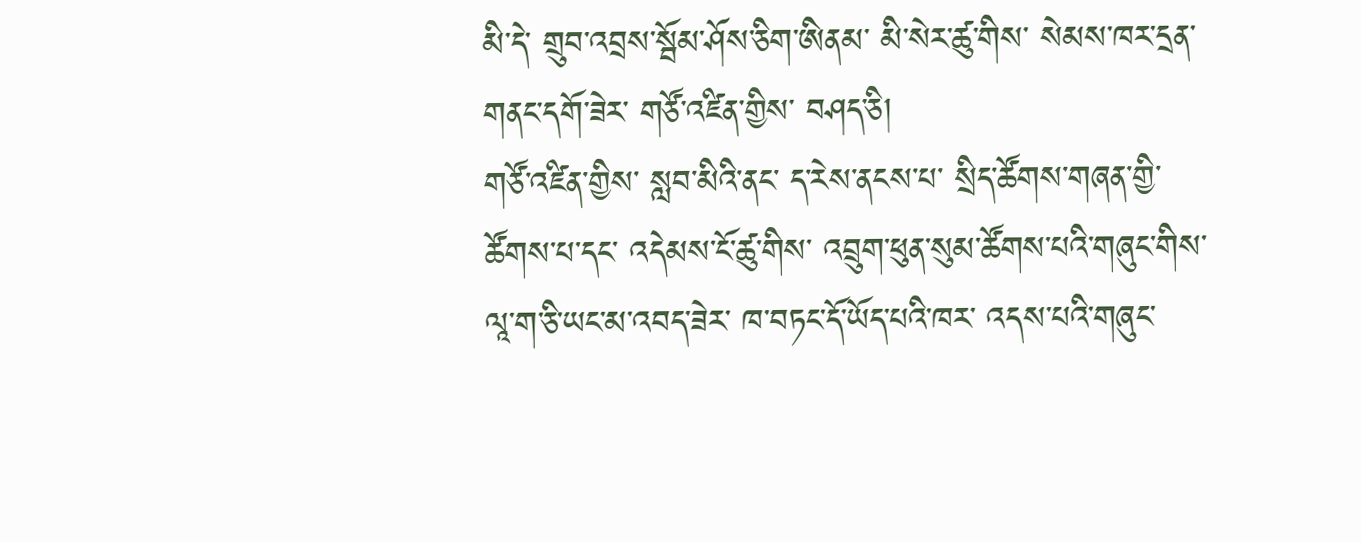མི་དེ་ གྲུབ་འབྲས་སྦོམ་ཤོས་ཅིག་ཨིནམ་ མི་སེར་ཚུ་གིས་ སེམས་ཁར་དྲན་གནང་དགོ་ཟེར་ གཙོ་འཛིན་གྱིས་ བཤད་ཅི།
གཙོ་འཛིན་གྱིས་ སླབ་མིའི་ནང་ ད་རེས་ནངས་པ་ སྲིད་ཚོགས་གཞན་གྱི་ ཚོགས་པ་དང་ འདེམས་ངོ་ཚུ་གིས་ འབྲུག་ཕུན་སུམ་ཚོགས་པའི་གཞུང་གིས་ ལཱ་ག་ཅི་ཡང་མ་འབད་ཟེར་ ཁ་བཏང་དོ་ཡོད་པའི་ཁར་ འདས་པའི་གཞུང་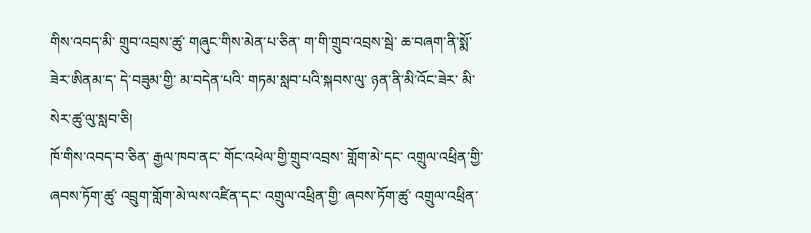གིས་འབད་མི་ གྲུབ་འབྲས་ཚུ་ གཞུང་གིས་མེན་པ་ཅིན་ ག་གི་གྲུབ་འབྲས་སྦེ་ ཆ་བཞག་ནི་སྨོ་ཟེར་ཨིནམ་ད་ དེ་བཟུམ་གྱི་ མ་བདེན་པའི་ གཏམ་སླབ་པའི་སྐབས་ལུ་ ཉན་ནི་མི་འོང་ཟེར་ མི་སེར་ཚུ་ལུ་སླབ་ཅི།
ཁོ་གིས་འབད་བ་ཅིན་ རྒྱལ་ཁབ་ནང་ གོང་འཕེལ་གྱི་གྲུབ་འབྲས་ གློག་མེ་དང་ འགྲུལ་འཕྲིན་གྱི་ཞབས་ཏོག་ཚུ་ འབྲུག་གློག་མེ་ལས་འཛིན་དང་ འགྲུལ་འཕྲིན་གྱི་ ཞབས་ཏོག་ཚུ་ འགྲུལ་འཕྲིན་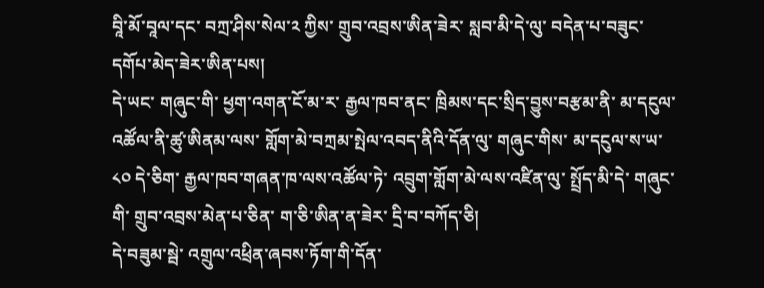བཱི་མོ་བཱལ་དང་ བཀྲ་ཤིས་སེལ་༢ ཀྱིས་ གྲུབ་འབྲས་ཨིན་ཟེར་ སླབ་མི་དེ་ལུ་ བདེན་པ་བཟུང་དགོཔ་མེད་ཟེར་ཨིན་པས།
དེ་ཡང་ གཞུང་གི་ ཕྱག་འགན་ངོ་མ་ར་ རྒྱལ་ཁབ་ནང་ ཁྲིམས་དང་སྲིད་བྱུས་བརྩམ་ནི་ མ་དངུལ་འཚོལ་ནི་ཚུ་ཨིནམ་ལས་ གློག་མེ་བཀྲམ་སྤེལ་འབད་ནིའི་དོན་ལུ་ གཞུང་གིས་ མ་དངུལ་ས་ཡ་༨༠ དེ་ཅིག་ རྒྱལ་ཁབ་གཞན་ཁ་ལས་འཚོལ་ཏེ་ འབྲུག་གློག་མེ་ལས་འཛིན་ལུ་ སྤྲོད་མི་དེ་ གཞུང་གི་ གྲུབ་འབྲས་མེན་པ་ཅིན་ ག་ཅི་ཨིན་ན་ཟེར་ དྲི་བ་བཀོད་ཅི།
དེ་བཟུམ་སྦེ་ འགྲུལ་འཕྲིན་ཞབས་ཏོག་གི་དོན་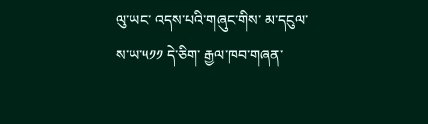ལུ་ཡང་ འདས་པའི་གཞུང་གིས་ མ་དངུལ་ས་ཡ་༥༡༡ དེ་ཅིག་ རྒྱལ་ཁབ་གཞན་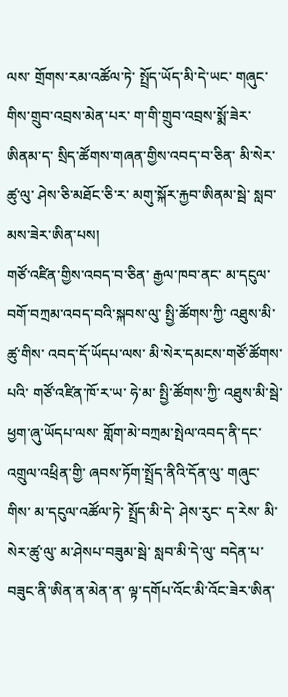ལས་ གྲོགས་རམ་འཚོལ་ཏེ་ སྤྲོད་ཡོད་མི་དེ་ཡང་ གཞུང་གིས་གྲུབ་འབྲས་མེན་པར་ ག་གི་གྲུབ་འབྲས་སྨོ་ཟེར་ཨིནམ་ད་ སྲིད་ཚོགས་གཞན་གྱིས་འབད་བ་ཅིན་ མི་སེར་ཚུ་ལུ་ ཤེས་ཅི་མཐོང་ཅི་ར་ མགུ་སྐོར་རྐྱབ་ཨིནམ་སྦེ་ སླབ་མས་ཟེར་ཨིན་པས།
གཙོ་འཛིན་གྱིས་འབད་བ་ཅིན་ རྒྱལ་ཁབ་ནང་ མ་དངུལ་བགོ་བཀྲམ་འབད་བའི་སྐབས་ལུ་ སྤྱི་ཚོགས་ཀྱི་ འཐུས་མི་ཚུ་གིས་ འབད་དོ་ཡོདཔ་ལས་ མི་སེར་དམངས་གཙོ་ཚོགས་པའི་ གཙོ་འཛིན་ཁོ་ར་ཡ་ ཧེ་མ་ སྤྱི་ཚོགས་ཀྱི་ འཐུས་མི་སྦེ་ ཕྱག་ཞུ་ཡོདཔ་ལས་ གློག་མེ་བཀྲམ་སྤེལ་འབད་ནི་དང་ འགྲུལ་འཕྲིན་གྱི་ ཞབས་ཏོག་སྤྲོད་ནིའི་དོན་ལུ་ གཞུང་གིས་ མ་དངུལ་འཚོལ་ཏེ་ སྤྲོད་མི་དེ་ ཤེས་རུང་ ད་རེས་ མི་སེར་ཚུ་ལུ་ མ་ཤེསཔ་བཟུམ་སྦེ་ སླབ་མི་དེ་ལུ་ བདེན་པ་བཟུང་ནི་ཨིན་ན་མེན་ན་ ལྟ་དགོཔ་འོང་མི་འོང་ཟེར་ཨིན་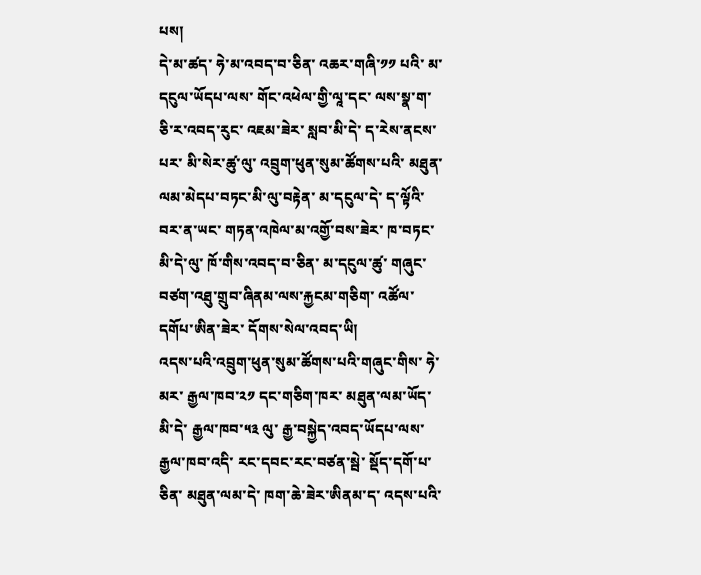པས།
དེ་མ་ཚད་ ཧེ་མ་འབད་བ་ཅིན་ འཆར་གཞི་༡༡ པའི་ མ་དངུལ་ཡོདཔ་ལས་ གོང་འཕེལ་གྱི་ལཱ་དང་ ལས་སྣ་ག་ཅི་ར་འབད་རུང་ འཇམ་ཟེར་ སླབ་མི་དེ་ ད་རེས་ནངས་པར་ མི་སེར་ཚུ་ལུ་ འབྲུག་ཕུན་སུམ་ཚོགས་པའི་ མཐུན་ལམ་མེདཔ་བཏང་མི་ལུ་བརྟེན་ མ་དངུལ་དེ་ ད་ལྟོའི་བར་ན་ཡང་ གཏན་འཁེལ་མ་འགྱོ་བས་ཟེར་ ཁ་བཏང་མི་དེ་ལུ་ ཁོ་གིས་འབད་བ་ཅིན་ མ་དངུལ་ཚུ་ གཞུང་བཙག་འཐུ་གྲུབ་ཞིནམ་ལས་རྐྱངམ་གཅིག་ འཚོལ་དགོཔ་ཨིན་ཟེར་ དོགས་སེལ་འབད་ཡི།
འདས་པའི་འབྲུག་ཕུན་སུམ་ཚོགས་པའི་གཞུང་གིས་ ཧེ་མར་ རྒྱལ་ཁབ་༢༡ དང་གཅིག་ཁར་ མཐུན་ལམ་ཡོད་མི་དེ་ རྒྱལ་ཁབ་༥༣ ལུ་ རྒྱ་བསྐྱེད་འབད་ཡོདཔ་ལས་ རྒྱལ་ཁབ་འདི་ རང་དབང་རང་བཙན་སྦེ་ སྡོད་དགོ་པ་ཅིན་ མཐུན་ལམ་དེ་ ཁག་ཆེ་ཟེར་ཨིནམ་ད་ འདས་པའི་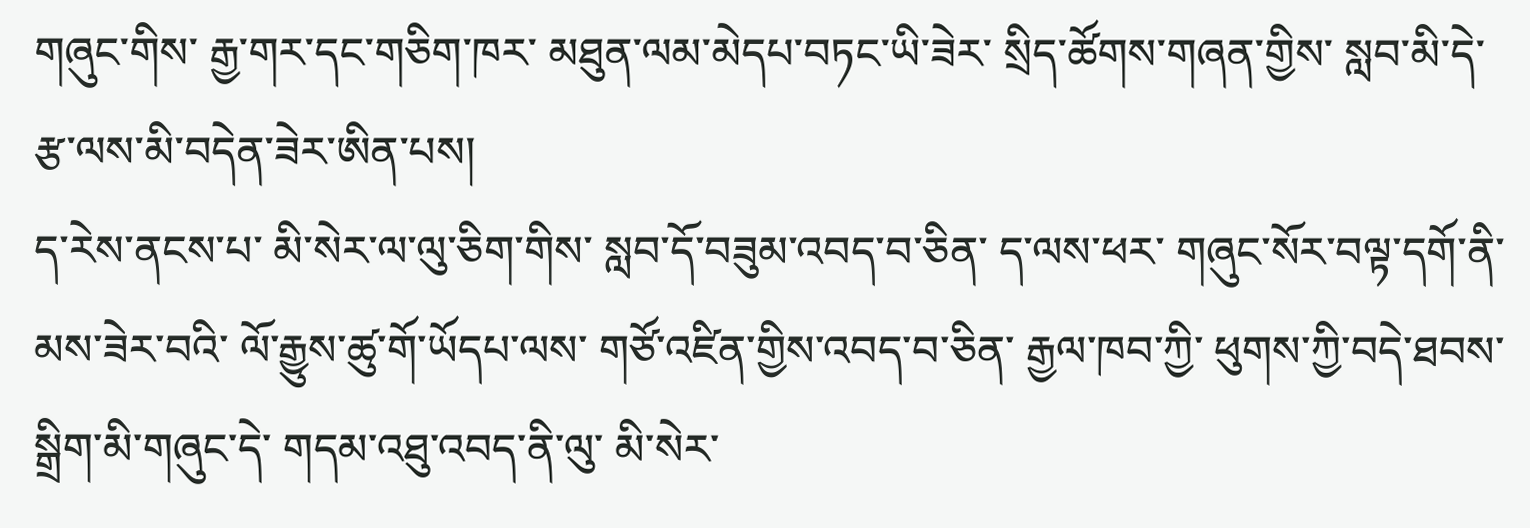གཞུང་གིས་ རྒྱ་གར་དང་གཅིག་ཁར་ མཐུན་ལམ་མེདཔ་བཏང་ཡི་ཟེར་ སྲིད་ཚོགས་གཞན་གྱིས་ སླབ་མི་དེ་ རྩ་ལས་མི་བདེན་ཟེར་ཨིན་པས།
ད་རེས་ནངས་པ་ མི་སེར་ལ་ལུ་ཅིག་གིས་ སླབ་དོ་བཟུམ་འབད་བ་ཅིན་ ད་ལས་ཕར་ གཞུང་སོར་བལྟ་དགོ་ནི་མས་ཟེར་བའི་ ལོ་རྒྱུས་ཚུ་གོ་ཡོདཔ་ལས་ གཙོ་འཛིན་གྱིས་འབད་བ་ཅིན་ རྒྱལ་ཁབ་ཀྱི་ ཕུགས་ཀྱི་བདེ་ཐབས་སྒྲིག་མི་གཞུང་དེ་ གདམ་འཐུ་འབད་ནི་ལུ་ མི་སེར་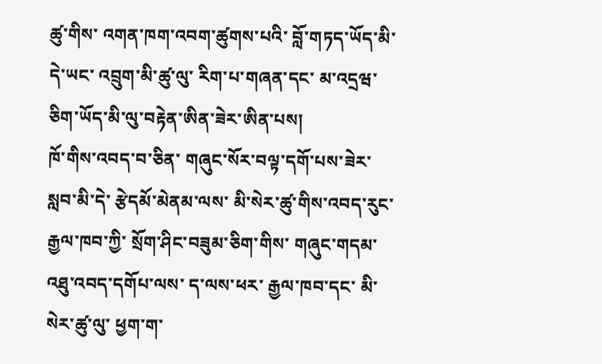ཚུ་གིས་ འགན་ཁག་འབག་ཚུགས་པའི་ བློ་གཏད་ཡོད་མི་དེ་ཡང་ འབྲུག་མི་ཚུ་ལུ་ རིག་པ་གཞན་དང་ མ་འདྲཝ་ཅིག་ཡོད་མི་ལུ་བརྟེན་ཨིན་ཟེར་ཨིན་པས།
ཁོ་གིས་འབད་བ་ཅིན་ གཞུང་སོར་བལྟ་དགོ་པས་ཟེར་ སླབ་མི་དེ་ རྩེདམོ་མེནམ་ལས་ མི་སེར་ཚུ་གིས་འབད་རུང་ རྒྱལ་ཁབ་ཀྱི་ སྲོག་ཤིང་བཟུམ་ཅིག་གིས་ གཞུང་གདམ་འཐུ་འབད་དགོཔ་ལས་ ད་ལས་ཕར་ རྒྱལ་ཁབ་དང་ མི་སེར་ཚུ་ལུ་ ཕྱག་ག་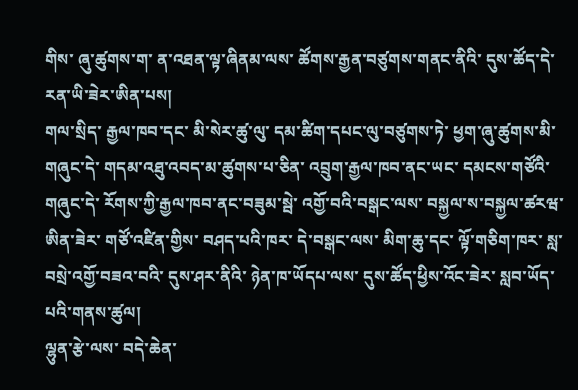གིས་ ཞུ་ཚུགས་ག་ ན་འཐན་ལྟ་ཞིནམ་ལས་ ཚོགས་རྒྱན་བཙུགས་གནང་ནིའི་ དུས་ཚོད་དེ་ རན་ཡི་ཟེར་ཨིན་པས།
གལ་སྲིད་ རྒྱལ་ཁབ་དང་ མི་སེར་ཚུ་ལུ་ དམ་ཚིག་དཔང་ལུ་བཙུགས་ཏེ་ ཕྱག་ཞུ་ཚུགས་མི་ གཞུང་དེ་ གདམ་འཐུ་འབད་མ་ཚུགས་པ་ཅིན་ འབྲུག་རྒྱལ་ཁབ་ནང་ཡང་ དམངས་གཙོའི་གཞུང་དེ་ རོགས་ཀྱི་རྒྱལ་ཁབ་ནང་བཟུམ་སྦེ་ འགྱོ་བའི་བསྒང་ལས་ བསྐྱལ་ས་བསྐྱལ་ཚརཝ་ཨིན་ཟེར་ གཙོ་འཛིན་གྱིས་ བཤད་པའི་ཁར་ དེ་བསྒང་ལས་ མིག་ཆུ་དང་ ལྟོ་གཅིག་ཁར་ སླ་བསྲེ་འགྱོ་བཟའ་བའི་ དུས་ཤར་ནིའི་ ཉེན་ཁ་ཡོདཔ་ལས་ དུས་ཚོད་ཕྱིས་འོང་ཟེར་ སླབ་ཡོད་པའི་གནས་ཚུལ།
ལྷུན་རྩེ་ལས་ བདེ་ཆེན་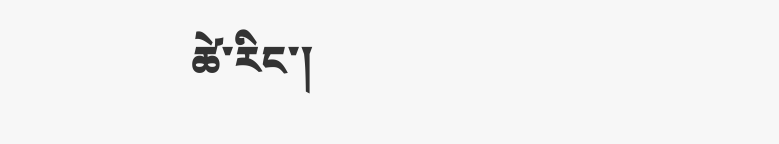ཚེ་རིང་།